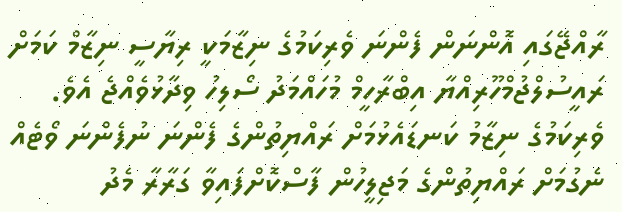ރާއްޖޭގައި އޮންނަން ފެންނަ ވެރިކަމުގެ ނިޒާމަކީ ރިޔާސީ ނިޒާމް ކަމަށް ރައީސުލްޖުމްހޫރިއްޔާ އިބްރާހީމް މުހައްމަދު ސޯލިހު ވިދާޅުވެއްޖެ އެވެ.
ވެރިކަމުގެ ނިޒާމު ކަނޑައެޅުމަށް ރައްޔިތުންގެ ފެންނަ ނުފެންނަ ވޯޓެއް ނެގުމަށް ރައްޔިތުންގެ މަޖިލީހުން ފާސްކޮށްފައިވާ ގަރާރާ މެދު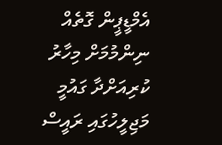އެމްޑީޕީން ގޮތެއް ނިންމުމަށް މިހާރު ކުރިއަށްދާ ގައުމީ މަޖިލީހުގައި ރައީސް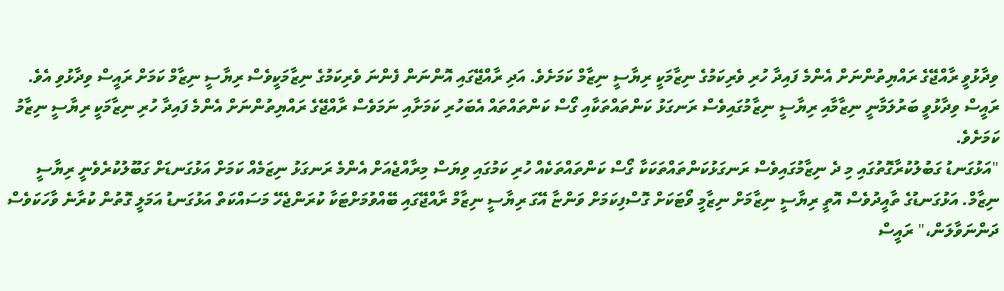ވިދާޅުވީ ރާއްޖޭގެ ރައްޔިތުންނަށް އެންމެ ފައިދާ ހުރި ވެރިކަމުގެ ނިޒާމަކީ ރިޔާސީ ނިޒާމް ކަމަށެވެ. އަދި ރާއްޖޭގައި އޮންނަން ފެންނަ ވެރިކަމުގެ ނިޒާމަކީވެސް ރިޔާސީ ނިޒާމް ކަމަށް ރައީސް ވިދާޅުވި އެވެ.
ރައީސް ވިދާޅުވީ ބަރުލަމާނީ ނިޒާމާއި ރިޔާސީ ނިޒާމުގައިވެސް ރަނގަޅު ކަންތައްތަކާއި ގޯސް ކަންތައްތައް އެބަހުރި ކަމަށާއި ނަމަވެސް ރާއްޖޭގެ ރައްޔިތުންނަށް އެންމެ ފައިދާ ހުރި ނިޒާމަކީ ރިޔާސީ ނިޒާމު ކަމަށެވެ.
"އަޅުގަނޑު ގަބުލުކުރާގޮތުގައި މި ދެ ނިޒާމުގައިވެސް ރަނގަޅުކަންތައްތަކަކާ ގޯސް ކަންތައްތަކެއް ހުރި ކަމުގައި ވިޔަސް މިރާއްޖެއަށް އެންމެ ރަނގަޅު ނިޒަމެއް ކަމަށް އަޅުގަނޑަށް ގަބޫލުކުރެވެނީ ރިޔާސީ ނިޒާމް. އަޅުގަނޑުގެ ތާއީދުވެސް އޮތީ ރިޔާސީ ނިޒާމަށް ނިޒާމީ ވޯޓަކަށް ގޮސްފިކަމަށް ވަންޏާ އޭގަ ރިޔާސީ ނިޒާމް ރާއްޖޭގައި ބޭއްވުމަށްޓަކާ ކުރަންޖެހޭ މަސައްކަތް އަޅުގަނޑު އަމަލީ ގޮތުން ކުރާނެ ވާހަކަވެސް ދަންނަވާލަން،" ރައީސް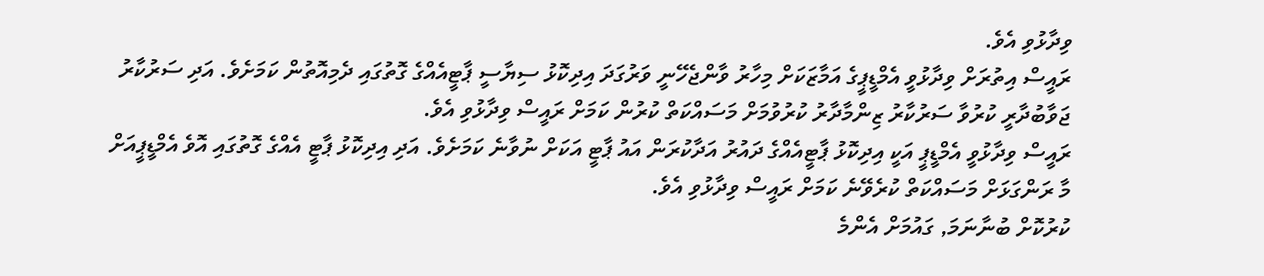ވިދާޅުވި އެވެ.
ރައީސް އިތުރަށް ވިދާޅުވީ އެމްޑީޕީގެ އަމާޒަކަށް މިހާރު ވާންޖެހޭނީ ވަރުގަދަ އިދިކޮޅު ސިޔާސީ ޕާޓީއެއްގެ ގޮތުގައި ދެމިއޮތުން ކަމަށެވެ. އަދި ސަރުކާރު ޖަވާބުދާރީ ކުރުވާ ސަރުކާރު ޒިންމާދާރު ކުރުވުމަށް މަސައްކަތް ކުރުން ކަމަށް ރައީސް ވިދާޅުވި އެވެ.
ރައީސް ވިދާޅުވީ އެމްޑީޕީ އަކީ އިދިކޮޅު ޕާޓީއެއްގެ ދައުރު އަދާކުރަން އައު ޕާޓީ އަކަށް ނުވާނެ ކަމަށެވެ. އަދި އިދިކޮޅު ޕާޓީ އެއްގެ ގޮތުގައި އޮވެ އެމްޑީޕީއަށް މާ ރަންގަޅަށް މަސައްކަތް ކުރެވޭނެ ކަމަށް ރައީސް ވިދާޅުވި އެވެ.
ކުރުކޮށް ބުނާނަމަ, ގައުމަށް އެންމެ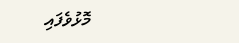މޮޅުވެފައި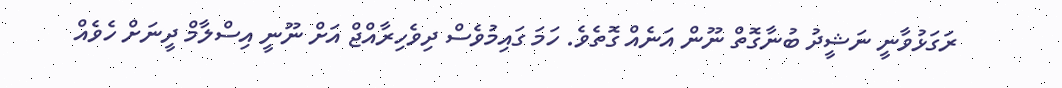ރަގަޅުވާނީ ނަޝީދު ބުނާގޮތް ނޫން އަނެއް ގޮތެވެ. ހަމަ ގައިމުވެސް ދިވެހިރާއްޖް އަށް ނޫނީ އިސްލާމް ދީނަށް ހެވެއް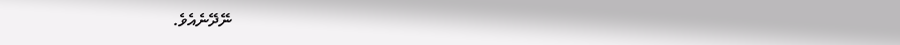ނޭދޭނެއެވެ.